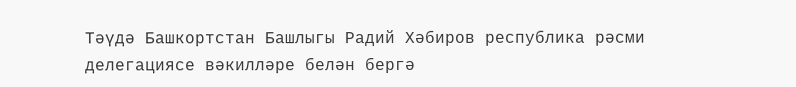Тәүдә Башкортстан Башлыгы Радий Хәбиров республика рәсми делегациясе вәкилләре белән бергә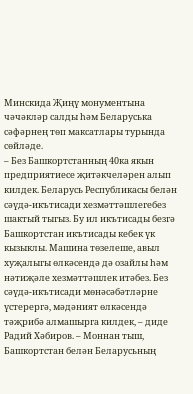Минскида Җиңү монументына чәчәкләр салды һәм Беларуська сәфәрнең төп максатлары турында сөйләде.
– Без Башкортстанның 40ка якын предприятиесе җитәкчеләрен алып килдек. Беларусь Республикасы белән сәүдә-икътисади хезмәттәшлегебез шактый тыгыз. Бу ил икътисады безгә Башкортстан икътисады кебек үк кызыклы. Машина төзелеше, авыл хуҗалыгы өлкәсендә дә озайлы һәм нәтиҗәле хезмәттәшлек итәбез. Без сәүдә-икътисади мөнәсәбәтләрне үстерергә, мәдәният өлкәсендә тәҗрибә алмашырга килдек, – диде Радий Хәбиров. – Моннан тыш, Башкортстан белән Беларусьның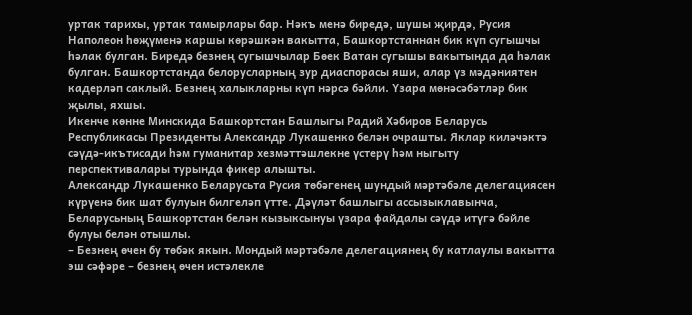уртак тарихы, уртак тамырлары бар. Нәкъ менә биредә, шушы җирдә, Русия Наполеон һөҗүменә каршы көрәшкән вакытта, Башкортстаннан бик күп сугышчы һәлак булган. Биредә безнең сугышчылар Бөек Ватан сугышы вакытында да һәлак булган. Башкортстанда белорусларның зур диаспорасы яши, алар үз мәдәниятен кадерләп саклый. Безнең халыкларны күп нәрсә бәйли. Үзара мөнәсәбәтләр бик җылы, яхшы.
Икенче көнне Минскида Башкортстан Башлыгы Радий Хәбиров Беларусь Республикасы Президенты Александр Лукашенко белән очрашты. Яклар киләчәктә сәүдә-икътисади һәм гуманитар хезмәттәшлекне үстерү һәм ныгыту перспективалары турында фикер алышты.
Александр Лукашенко Беларусьта Русия төбәгенең шундый мәртәбәле делегациясен күрүенә бик шат булуын билгеләп үтте. Дәүләт башлыгы ассызыклавынча, Беларусьның Башкортстан белән кызыксынуы үзара файдалы сәүдә итүгә бәйле булуы белән отышлы.
– Безнең өчен бу төбәк якын. Мондый мәртәбәле делегациянең бу катлаулы вакытта эш сәфәре – безнең өчен истәлекле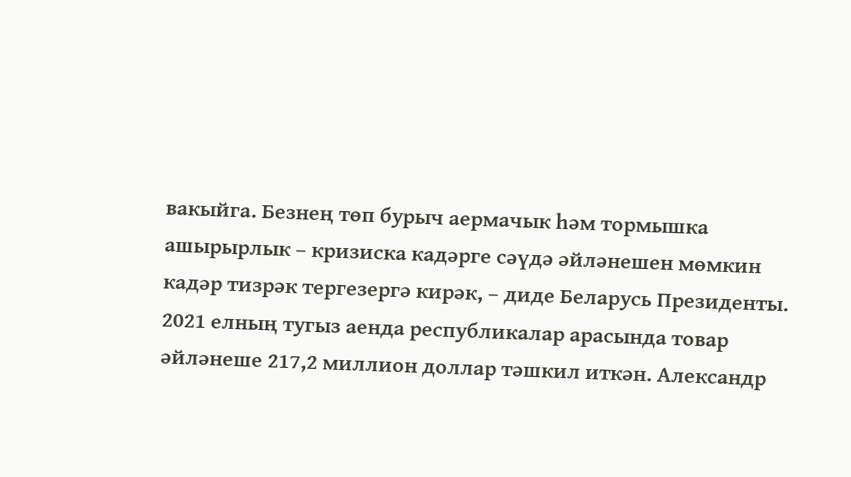вакыйга. Безнең төп бурыч аермачык һәм тормышка ашырырлык – кризиска кадәрге сәүдә әйләнешен мөмкин кадәр тизрәк тергезергә кирәк, – диде Беларусь Президенты.
2021 елның тугыз аенда республикалар арасында товар әйләнеше 217,2 миллион доллар тәшкил иткән. Александр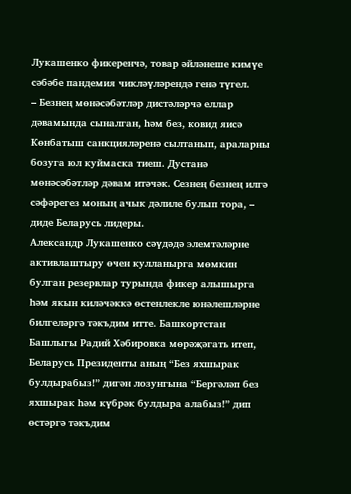Лукашенко фикеренчә, товар әйләнеше кимүе сәбәбе пандемия чикләүләрендә генә түгел.
– Безнең мөнәсәбәтләр дистәләрчә еллар дәвамында сыналган, һәм без, ковид яисә Көнбатыш санкцияләренә сылтанып, араларны бозуга юл куймаска тиеш. Дустанә мөнәсәбәтләр дәвам итәчәк. Сезнең безнең илгә сәфәрегез моның ачык дәлиле булып тора, – диде Беларусь лидеры.
Александр Лукашенко сәүдәдә элемтәләрне активлаштыру өчен кулланырга мөмкин булган резервлар турында фикер алышырга һәм якын киләчәккә өстенлекле юнәлешләрне билгеләргә тәкъдим итте. Башкортстан Башлыгы Радий Хәбировка мөрәҗәгать итеп, Беларусь Президенты аның “Без яхшырак булдырабыз!” дигән лозунгына “Бергәләп без яхшырак һәм күбрәк булдыра алабыз!” дип өстәргә тәкъдим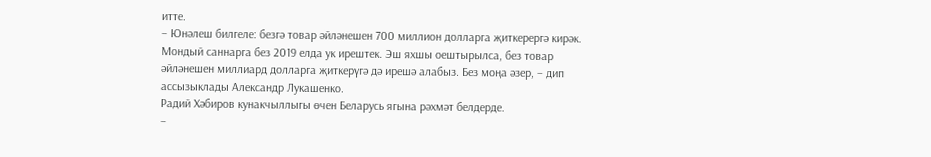итте.
– Юнәлеш билгеле: безгә товар әйләнешен 700 миллион долларга җиткерергә кирәк. Мондый саннарга без 2019 елда ук ирештек. Эш яхшы оештырылса, без товар әйләнешен миллиард долларга җиткерүгә дә ирешә алабыз. Без моңа әзер, – дип ассызыклады Александр Лукашенко.
Радий Хәбиров кунакчыллыгы өчен Беларусь ягына рәхмәт белдерде.
–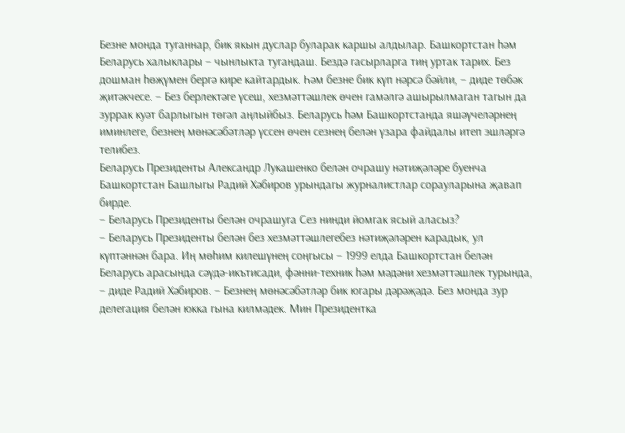Безне монда туганнар, бик якын дуслар буларак каршы алдылар. Башкортстан һәм Беларусь халыклары – чынлыкта тугандаш. Бездә гасырларга тиң уртак тарих. Без дошман һөҗүмен бергә кире кайтардык. Һәм безне бик күп нәрсә бәйли, – диде төбәк җитәкчесе. – Без берлектәге үсеш, хезмәттәшлек өчен гамәлгә ашырылмаган тагын да зуррак куәт барлыгын төгәл аңлыйбыз. Беларусь һәм Башкортстанда яшәүчеләрнең иминлеге, безнең мөнәсәбәтләр үссен өчен сезнең белән үзара файдалы итеп эшләргә телибез.
Беларусь Президенты Александр Лукашенко белән очрашу нәтиҗәләре буенча Башкортстан Башлыгы Радий Хәбиров урындагы журналистлар сорауларына җавап бирде.
– Беларусь Президенты белән очрашуга Сез нинди йомгак ясый аласыз?
– Беларусь Президенты белән без хезмәттәшлегебез нәтиҗәләрен карадык, ул күптәннән бара. Иң мөһим килешүнең соңгысы – 1999 елда Башкортстан белән Беларусь арасында сәүдә-икътисади, фәнни-техник һәм мәдәни хезмәттәшлек турында, – диде Радий Хәбиров. – Безнең мөнәсәбәтләр бик югары дәрәҗәдә. Без монда зур делегация белән юкка гына килмәдек. Мин Президентка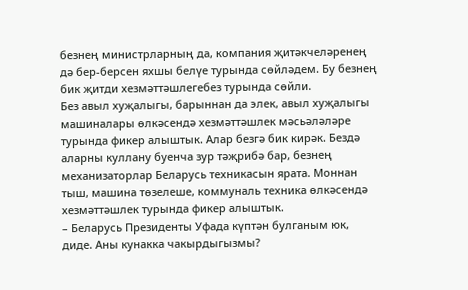безнең министрларның да, компания җитәкчеләренең дә бер-берсен яхшы белүе турында сөйләдем. Бу безнең бик җитди хезмәттәшлегебез турында сөйли.
Без авыл хуҗалыгы, барыннан да элек, авыл хуҗалыгы машиналары өлкәсендә хезмәттәшлек мәсьәләләре турында фикер алыштык. Алар безгә бик кирәк. Бездә аларны куллану буенча зур тәҗрибә бар, безнең механизаторлар Беларусь техникасын ярата. Моннан тыш, машина төзелеше, коммуналь техника өлкәсендә хезмәттәшлек турында фикер алыштык.
– Беларусь Президенты Уфада күптән булганым юк, диде. Аны кунакка чакырдыгызмы?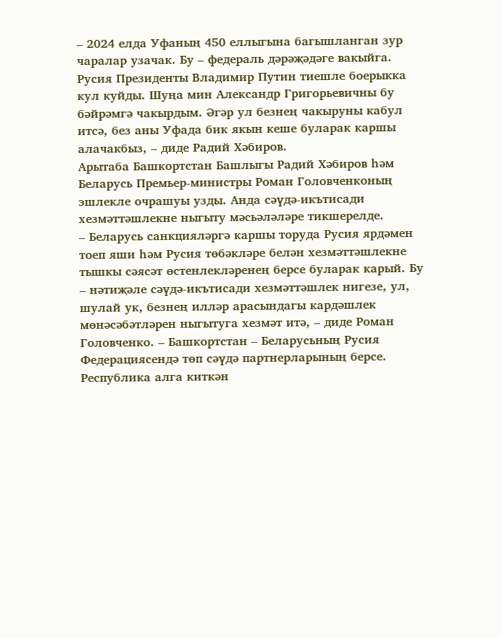– 2024 елда Уфаның 450 еллыгына багышланган зур чаралар узачак. Бу – федераль дәрәҗәдәге вакыйга. Русия Президенты Владимир Путин тиешле боерыкка кул куйды. Шуңа мин Александр Григорьевичны бу бәйрәмгә чакырдым. Әгәр ул безнең чакыруны кабул итсә, без аны Уфада бик якын кеше буларак каршы алачакбыз, – диде Радий Хәбиров.
Арытаба Башкортстан Башлыгы Радий Хәбиров һәм Беларусь Премьер-министры Роман Головченконың эшлекле очрашуы узды. Анда сәүдә-икътисади хезмәттәшлекне ныгыту мәсьәләләре тикшерелде.
– Беларусь санкцияләргә каршы торуда Русия ярдәмен тоеп яши һәм Русия төбәкләре белән хезмәттәшлекне тышкы сәясәт өстенлекләренең берсе буларак карый. Бу – нәтиҗәле сәүдә-икътисади хезмәттәшлек нигезе, ул, шулай ук, безнең илләр арасындагы кардәшлек мөнәсәбәтләрен ныгытуга хезмәт итә, – диде Роман Головченко. – Башкортстан – Беларусьның Русия Федерациясендә төп сәүдә партнерларының берсе. Республика алга киткән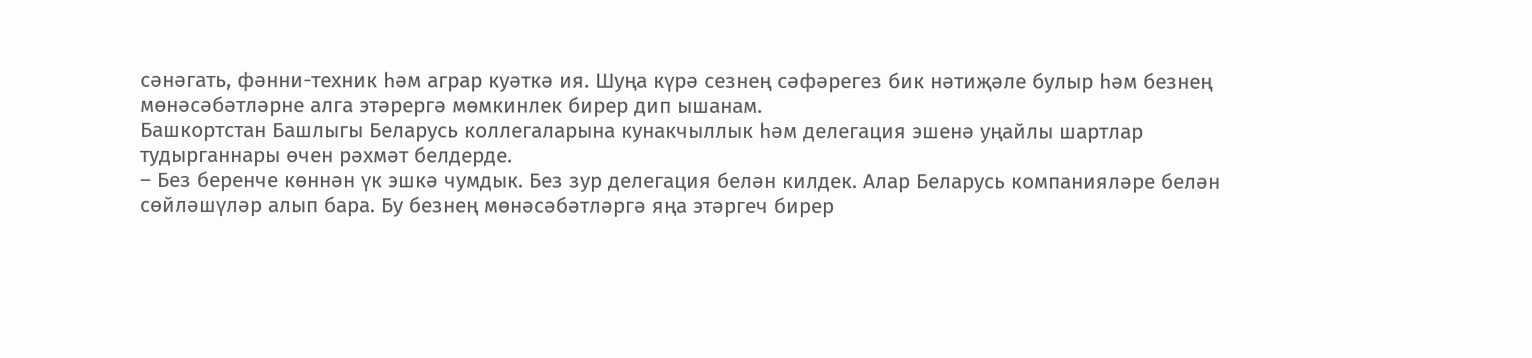сәнәгать, фәнни-техник һәм аграр куәткә ия. Шуңа күрә сезнең сәфәрегез бик нәтиҗәле булыр һәм безнең мөнәсәбәтләрне алга этәрергә мөмкинлек бирер дип ышанам.
Башкортстан Башлыгы Беларусь коллегаларына кунакчыллык һәм делегация эшенә уңайлы шартлар тудырганнары өчен рәхмәт белдерде.
– Без беренче көннән үк эшкә чумдык. Без зур делегация белән килдек. Алар Беларусь компанияләре белән сөйләшүләр алып бара. Бу безнең мөнәсәбәтләргә яңа этәргеч бирер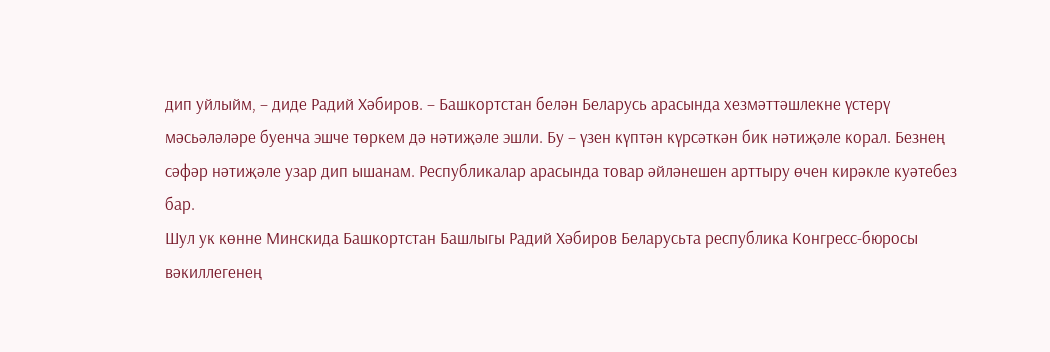дип уйлыйм, – диде Радий Хәбиров. – Башкортстан белән Беларусь арасында хезмәттәшлекне үстерү мәсьәләләре буенча эшче төркем дә нәтиҗәле эшли. Бу – үзен күптән күрсәткән бик нәтиҗәле корал. Безнең сәфәр нәтиҗәле узар дип ышанам. Республикалар арасында товар әйләнешен арттыру өчен кирәкле куәтебез бар.
Шул ук көнне Минскида Башкортстан Башлыгы Радий Хәбиров Беларусьта республика Конгресс-бюросы вәкиллегенең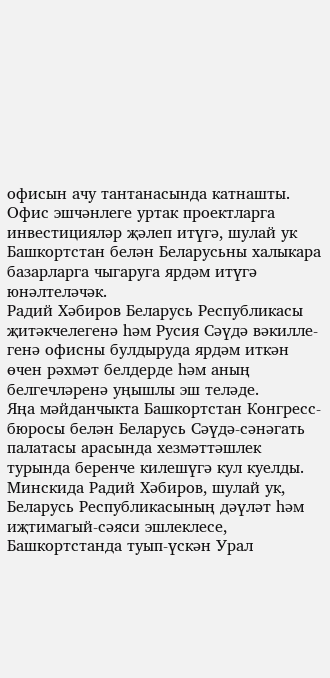офисын ачу тантанасында катнашты.
Офис эшчәнлеге уртак проектларга инвестицияләр җәлеп итүгә, шулай ук Башкортстан белән Беларусьны халыкара базарларга чыгаруга ярдәм итүгә юнәлтеләчәк.
Радий Хәбиров Беларусь Республикасы җитәкчелегенә һәм Русия Сәүдә вәкилле-генә офисны булдыруда ярдәм иткән өчен рәхмәт белдерде һәм аның белгечләренә уңышлы эш теләде.
Яңа мәйданчыкта Башкортстан Конгресс-бюросы белән Беларусь Сәүдә-сәнәгать палатасы арасында хезмәттәшлек турында беренче килешүгә кул куелды.
Минскида Радий Хәбиров, шулай ук, Беларусь Республикасының дәүләт һәм иҗтимагый-сәяси эшлеклесе, Башкортстанда туып-үскән Урал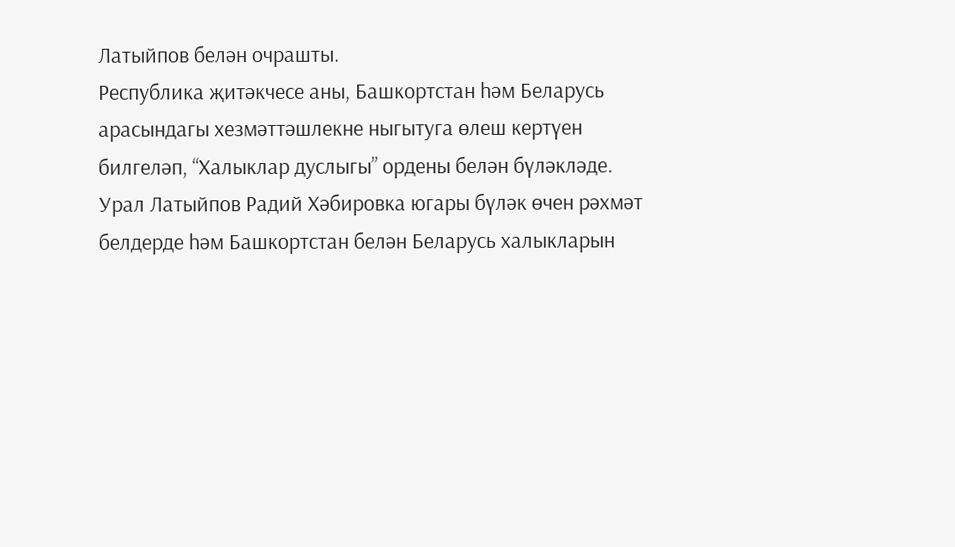Латыйпов белән очрашты.
Республика җитәкчесе аны, Башкортстан һәм Беларусь арасындагы хезмәттәшлекне ныгытуга өлеш кертүен билгеләп, “Халыклар дуслыгы” ордены белән бүләкләде.
Урал Латыйпов Радий Хәбировка югары бүләк өчен рәхмәт белдерде һәм Башкортстан белән Беларусь халыкларын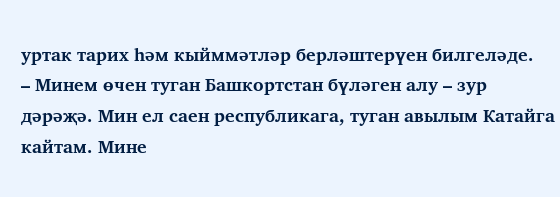уртак тарих һәм кыйммәтләр берләштерүен билгеләде.
– Минем өчен туган Башкортстан бүләген алу – зур дәрәҗә. Мин ел саен республикага, туган авылым Катайга кайтам. Мине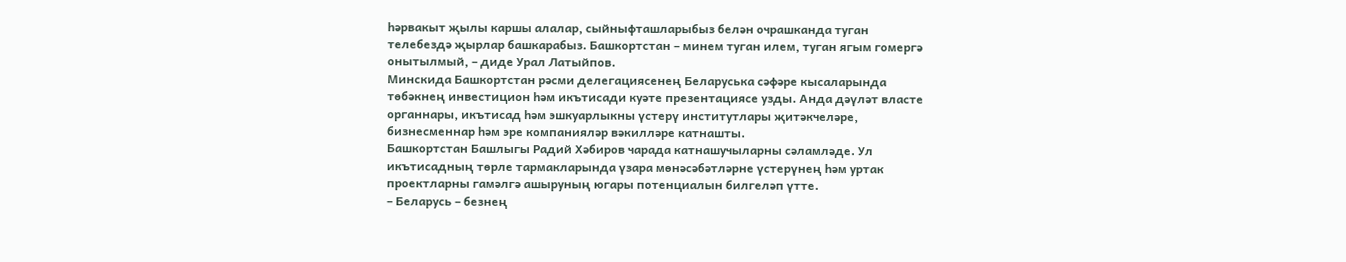һәрвакыт җылы каршы алалар, сыйныфташларыбыз белән очрашканда туган телебездә җырлар башкарабыз. Башкортстан – минем туган илем, туган ягым гомергә онытылмый, – диде Урал Латыйпов.
Минскида Башкортстан рәсми делегациясенең Беларуська сәфәре кысаларында төбәкнең инвестицион һәм икътисади куәте презентациясе узды. Анда дәүләт власте органнары, икътисад һәм эшкуарлыкны үстерү институтлары җитәкчеләре, бизнесменнар һәм эре компанияләр вәкилләре катнашты.
Башкортстан Башлыгы Радий Хәбиров чарада катнашучыларны сәламләде. Ул икътисадның төрле тармакларында үзара мөнәсәбәтләрне үстерүнең һәм уртак проектларны гамәлгә ашыруның югары потенциалын билгеләп үтте.
– Беларусь – безнең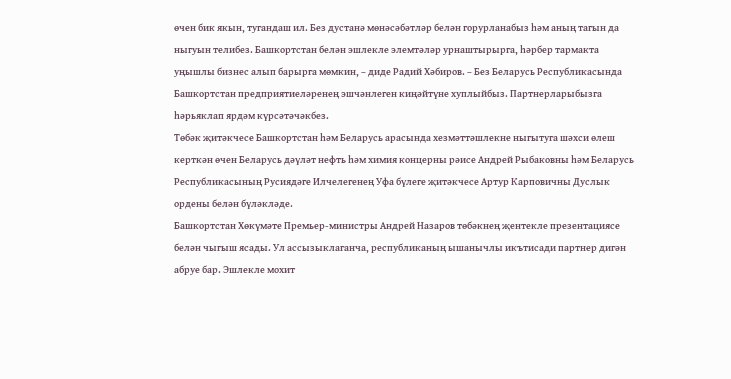өчен бик якын, тугандаш ил. Без дустанә мөнәсәбәтләр белән горурланабыз һәм аның тагын да ныгуын телибез. Башкортстан белән эшлекле элемтәләр урнаштырырга, һәрбер тармакта уңышлы бизнес алып барырга мөмкин, – диде Радий Хәбиров. – Без Беларусь Республикасында Башкортстан предприятиеләренең эшчәнлеген киңәйтүне хуплыйбыз. Партнерларыбызга һәрьяклап ярдәм күрсәтәчәкбез.
Төбәк җитәкчесе Башкортстан һәм Беларусь арасында хезмәттәшлекне ныгытуга шәхси өлеш керткән өчен Беларусь дәүләт нефть һәм химия концерны рәисе Андрей Рыбаковны һәм Беларусь Республикасының Русиядәге Илчелегенең Уфа бүлеге җитәкчесе Артур Карповичны Дуслык ордены белән бүләкләде.
Башкортстан Хөкүмәте Премьер-министры Андрей Назаров төбәкнең җентекле презентациясе белән чыгыш ясады. Ул ассызыклаганча, республиканың ышанычлы икътисади партнер дигән абруе бар. Эшлекле мохит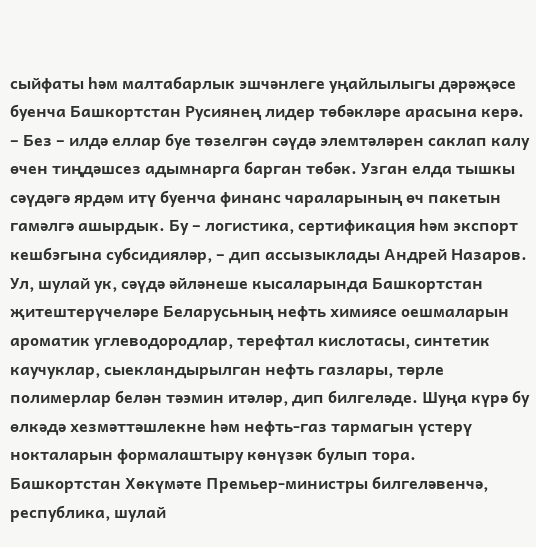сыйфаты һәм малтабарлык эшчәнлеге уңайлылыгы дәрәҗәсе буенча Башкортстан Русиянең лидер төбәкләре арасына керә.
– Без – илдә еллар буе төзелгән сәүдә элемтәләрен саклап калу өчен тиңдәшсез адымнарга барган төбәк. Узган елда тышкы сәүдәгә ярдәм итү буенча финанс чараларының өч пакетын гамәлгә ашырдык. Бу – логистика, сертификация һәм экспорт кешбэгына субсидияләр, – дип ассызыклады Андрей Назаров.
Ул, шулай ук, сәүдә әйләнеше кысаларында Башкортстан җитештерүчеләре Беларусьның нефть химиясе оешмаларын ароматик углеводородлар, терефтал кислотасы, синтетик каучуклар, сыекландырылган нефть газлары, төрле полимерлар белән тәэмин итәләр, дип билгеләде. Шуңа күрә бу өлкәдә хезмәттәшлекне һәм нефть-газ тармагын үстерү нокталарын формалаштыру көнүзәк булып тора.
Башкортстан Хөкүмәте Премьер-министры билгеләвенчә, республика, шулай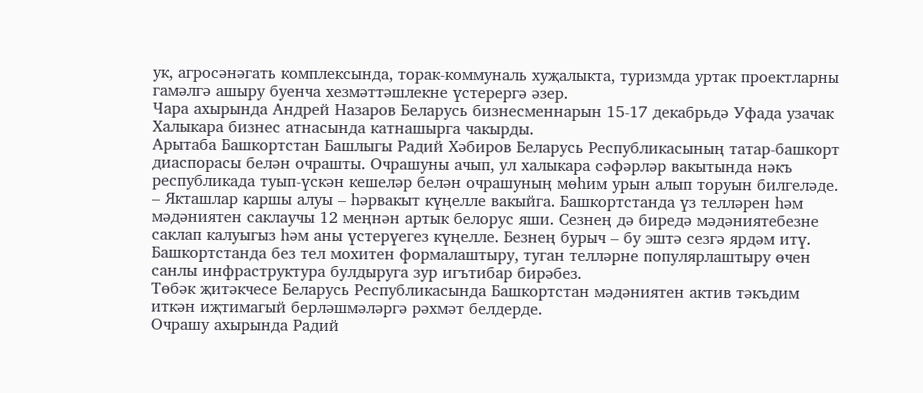ук, агросәнәгать комплексында, торак-коммуналь хуҗалыкта, туризмда уртак проектларны гамәлгә ашыру буенча хезмәттәшлекне үстерергә әзер.
Чара ахырында Андрей Назаров Беларусь бизнесменнарын 15-17 декабрьдә Уфада узачак Халыкара бизнес атнасында катнашырга чакырды.
Арытаба Башкортстан Башлыгы Радий Хәбиров Беларусь Республикасының татар-башкорт диаспорасы белән очрашты. Очрашуны ачып, ул халыкара сәфәрләр вакытында нәкъ республикада туып-үскән кешеләр белән очрашуның мөһим урын алып торуын билгеләде.
– Якташлар каршы алуы – һәрвакыт күңелле вакыйга. Башкортстанда үз телләрен һәм мәдәниятен саклаучы 12 меңнән артык белорус яши. Сезнең дә биредә мәдәниятебезне саклап калуыгыз һәм аны үстерүегез күңелле. Безнең бурыч – бу эштә сезгә ярдәм итү. Башкортстанда без тел мохитен формалаштыру, туган телләрне популярлаштыру өчен санлы инфраструктура булдыруга зур игътибар бирәбез.
Төбәк җитәкчесе Беларусь Республикасында Башкортстан мәдәниятен актив тәкъдим иткән иҗтимагый берләшмәләргә рәхмәт белдерде.
Очрашу ахырында Радий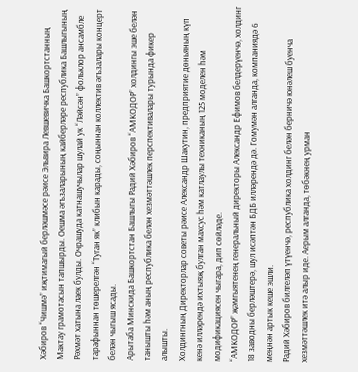Хәбиров “Чишмә” иҗтимагый берләшмәсе рәисе Эльвира Левшевичка Башкортстанның Мактау грамотасын тапшырды. Оешма әгъзаларының кайберләре республика Башлыгының Рәхмәт хатына лаек булды. Очрашуда катнашучылар шулай ук “Ләйсән” фольклор ансамбле тарафыннан төшерелгән “Туган як” клибын карады, соңыннан коллектив әгъзалары концерт белән чыгыш ясады.
Арытаба Минскида Башкортстан Башлыгы Радий Хәбиров “АМКОДОР” холдингы эше белән танышты һәм аның республика белән хезмәттәшлек перспективалары турында фикер алышты.
Холдингның Директорлар советы рәисе Александр Шакутин, предприятие дөньяның күп кенә илләрендә ихтыяҗ булган махсус һәм катлаулы техниканың 125 моделен һәм модификациясен чыгара, дип сөйләде.
“АМКОДОР” җәмгыятенең генеральный директоры Александр Ефимов белдерүенчә, холдинг 18 заводны берләштерә, шул исәптән БДБ илләрендә дә. Гомумән алганда, компаниядә 6 меңнән артык кеше эшли.
Радий Хәбиров билгеләп үтүенчә, республика холдинг белән берничә юнәлеш буенча хезмәттәшлек итә алыр иде. Аерым алганда, төбәкнең урман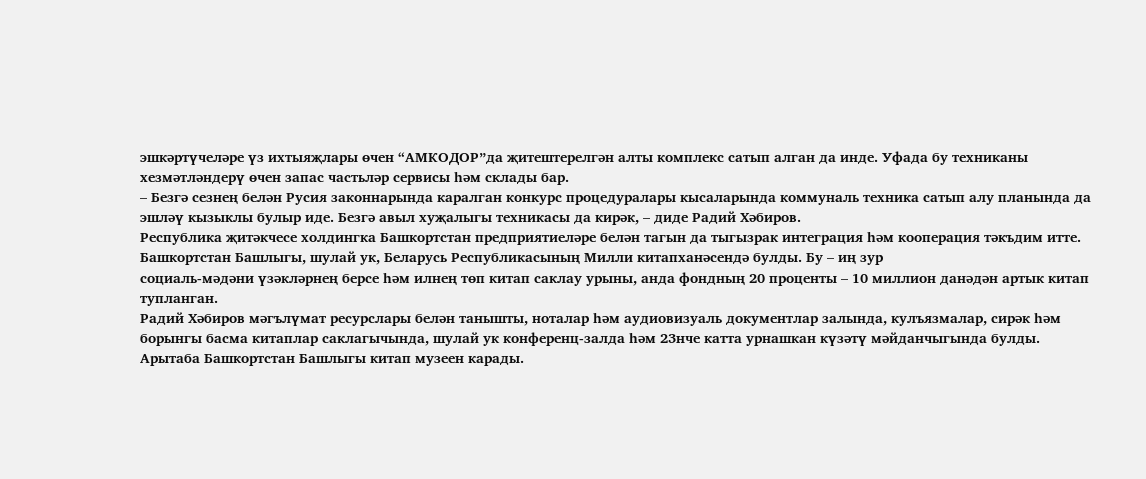эшкәртүчеләре үз ихтыяҗлары өчен “АМКОДОР”да җитештерелгән алты комплекс сатып алган да инде. Уфада бу техниканы хезмәтләндерү өчен запас частьләр сервисы һәм склады бар.
– Безгә сезнең белән Русия законнарында каралган конкурс процедуралары кысаларында коммуналь техника сатып алу планында да эшләү кызыклы булыр иде. Безгә авыл хуҗалыгы техникасы да кирәк, – диде Радий Хәбиров.
Республика җитәкчесе холдингка Башкортстан предприятиеләре белән тагын да тыгызрак интеграция һәм кооперация тәкъдим итте.
Башкортстан Башлыгы, шулай ук, Беларусь Республикасының Милли китапханәсендә булды. Бу – иң зур
социаль-мәдәни үзәкләрнең берсе һәм илнең төп китап саклау урыны, анда фондның 20 проценты – 10 миллион данәдән артык китап тупланган.
Радий Хәбиров мәгълүмат ресурслары белән танышты, ноталар һәм аудиовизуаль документлар залында, кулъязмалар, сирәк һәм борынгы басма китаплар саклагычында, шулай ук конференц-залда һәм 23нче катта урнашкан күзәтү мәйданчыгында булды.
Арытаба Башкортстан Башлыгы китап музеен карады.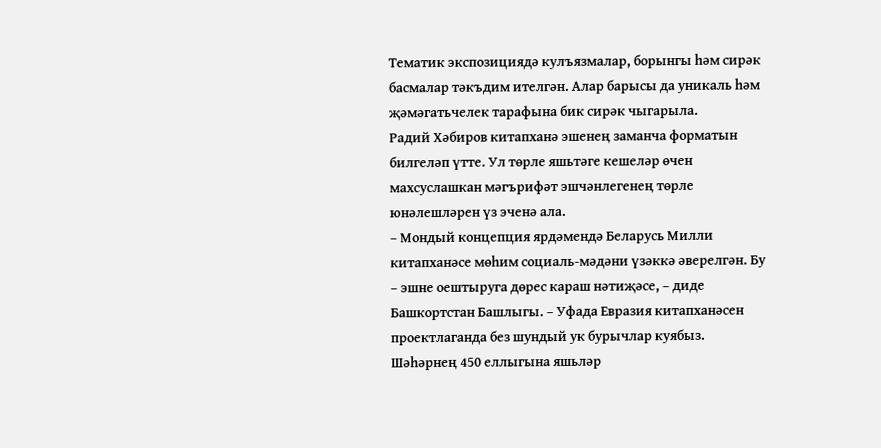Тематик экспозициядә кулъязмалар, борынгы һәм сирәк басмалар тәкъдим ителгән. Алар барысы да уникаль һәм җәмәгатьчелек тарафына бик сирәк чыгарыла.
Радий Хәбиров китапханә эшенең заманча форматын билгеләп үтте. Ул төрле яшьтәге кешеләр өчен махсуслашкан мәгърифәт эшчәнлегенең төрле юнәлешләрен үз эченә ала.
– Мондый концепция ярдәмендә Беларусь Милли китапханәсе мөһим социаль-мәдәни үзәккә әверелгән. Бу – эшне оештыруга дөрес караш нәтиҗәсе, – диде Башкортстан Башлыгы. – Уфада Евразия китапханәсен проектлаганда без шундый ук бурычлар куябыз. Шәһәрнең 450 еллыгына яшьләр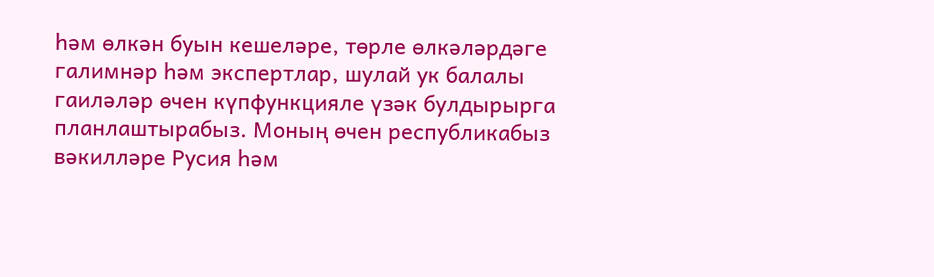һәм өлкән буын кешеләре, төрле өлкәләрдәге галимнәр һәм экспертлар, шулай ук балалы гаиләләр өчен күпфункцияле үзәк булдырырга планлаштырабыз. Моның өчен республикабыз вәкилләре Русия һәм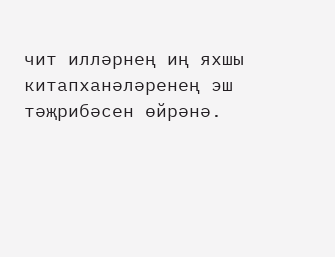чит илләрнең иң яхшы китапханәләренең эш тәҗрибәсен өйрәнә.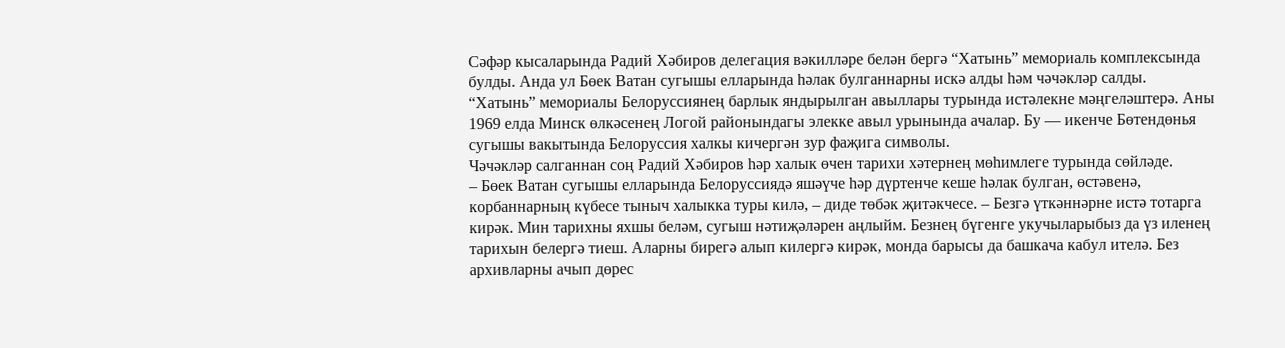Сәфәр кысаларында Радий Хәбиров делегация вәкилләре белән бергә “Хатынь” мемориаль комплексында булды. Анда ул Бөек Ватан сугышы елларында һәлак булганнарны искә алды һәм чәчәкләр салды.
“Хатынь” мемориалы Белоруссиянең барлык яндырылган авыллары турында истәлекне мәңгеләштерә. Аны 1969 елда Минск өлкәсенең Логой районындагы элекке авыл урынында ачалар. Бу — икенче Бөтендөнья сугышы вакытында Белоруссия халкы кичергән зур фаҗига символы.
Чәчәкләр салганнан соң Радий Хәбиров һәр халык өчен тарихи хәтернең мөһимлеге турында сөйләде.
– Бөек Ватан сугышы елларында Белоруссиядә яшәүче һәр дүртенче кеше һәлак булган, өстәвенә, корбаннарның күбесе тыныч халыкка туры килә, – диде төбәк җитәкчесе. – Безгә үткәннәрне истә тотарга кирәк. Мин тарихны яхшы беләм, сугыш нәтиҗәләрен аңлыйм. Безнең бүгенге укучыларыбыз да үз иленең тарихын белергә тиеш. Аларны бирегә алып килергә кирәк, монда барысы да башкача кабул ителә. Без архивларны ачып дөрес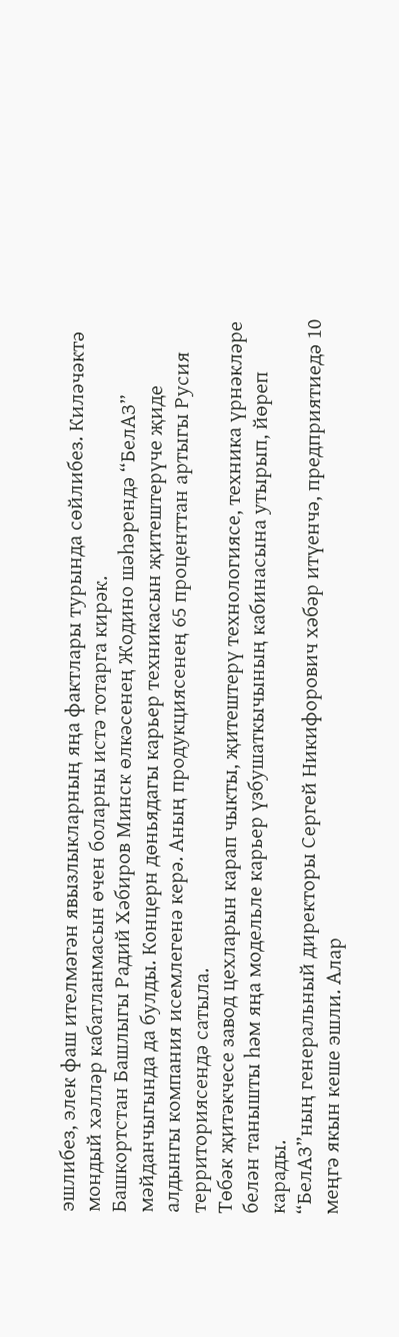эшлибез, элек фаш ителмәгән явызлыкларның яңа фактлары турында сөйлибез. Киләчәктә мондый хәлләр кабатланмасын өчен боларны истә тотарга кирәк.
Башкортстан Башлыгы Радий Хәбиров Минск өлкәсенең Жодино шәһәрендә “БелАЗ” мәйданчыгында да булды. Концерн дөньядагы карьер техникасын җитештерүче җиде алдынгы компания исемлегенә керә. Аның продукциясенең 65 проценттан артыгы Русия территориясендә сатыла.
Төбәк җитәкчесе завод цехларын карап чыкты, җитештерү технологиясе, техника үрнәкләре белән танышты һәм яңа модельле карьер үзбушаткычының кабинасына утырып, йөреп карады.
“БелАЗ”ның генеральный директоры Сергей Никифорович хәбәр итүенчә, предприятиедә 10 меңгә якын кеше эшли. Алар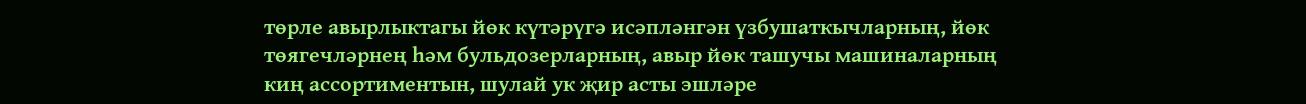төрле авырлыктагы йөк күтәрүгә исәпләнгән үзбушаткычларның, йөк төягечләрнең һәм бульдозерларның, авыр йөк ташучы машиналарның киң ассортиментын, шулай ук җир асты эшләре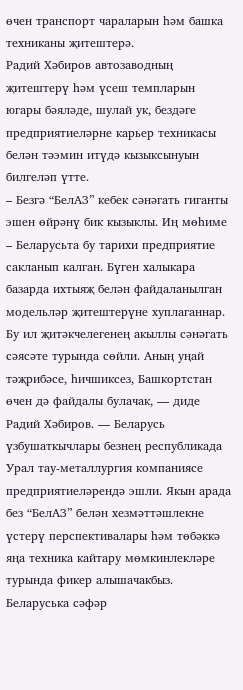өчен транспорт чараларын һәм башка техниканы җитештерә.
Радий Хәбиров автозаводның җитештерү һәм үсеш темпларын югары бәяләде, шулай ук, бездәге предприятиеләрне карьер техникасы белән тәэмин итүдә кызыксынуын билгеләп үтте.
– Безгә “БелАЗ” кебек сәнәгать гиганты эшен өйрәнү бик кызыклы. Иң мөһиме – Беларусьта бу тарихи предприятие сакланып калган. Бүген халыкара базарда ихтыяҗ белән файдаланылган модельләр җитештерүне хуплаганнар. Бу ил җитәкчелегенең акыллы сәнәгать сәясәте турында сөйли. Аның уңай тәҗрибәсе, һичшиксез, Башкортстан өчен дә файдалы булачак, — диде Радий Хәбиров. — Беларусь үзбушаткычлары безнең республикада Урал тау-металлургия компаниясе предприятиеләрендә эшли. Якын арада без “БелАЗ” белән хезмәттәшлекне үстерү перспективалары һәм төбәккә яңа техника кайтару мөмкинлекләре турында фикер алышачакбыз.
Беларуська сәфәр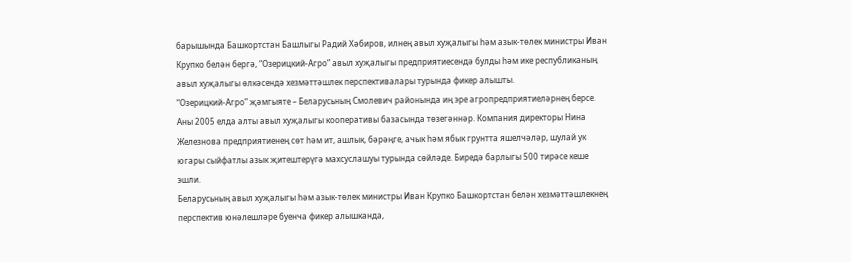барышында Башкортстан Башлыгы Радий Хәбиров, илнең авыл хуҗалыгы һәм азык-төлек министры Иван Крупко белән бергә, “Озерицкий-Агро” авыл хуҗалыгы предприятиесендә булды һәм ике республиканың авыл хуҗалыгы өлкәсендә хезмәттәшлек перспективалары турында фикер алышты.
“Озерицкий-Агро” җәмгыяте – Беларусьның Смолевич районында иң эре агропредприятиеләрнең берсе. Аны 2005 елда алты авыл хуҗалыгы кооперативы базасында төзегәннәр. Компания директоры Нина Железнова предприятиенең сөт һәм ит, ашлык, бәрәңге, ачык һәм ябык грунтта яшелчәләр, шулай ук югары сыйфатлы азык җитештерүгә махсуслашуы турында сөйләде. Биредә барлыгы 500 тирәсе кеше эшли.
Беларусьның авыл хуҗалыгы һәм азык-төлек министры Иван Крупко Башкортстан белән хезмәттәшлекнең перспектив юнәлешләре буенча фикер алышканда,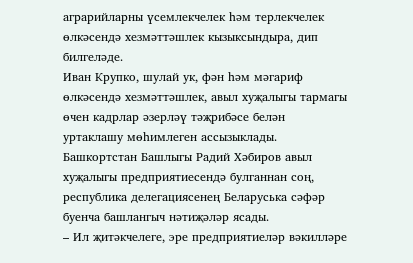аграрийларны үсемлекчелек һәм терлекчелек өлкәсендә хезмәттәшлек кызыксындыра, дип билгеләде.
Иван Крупко, шулай ук, фән һәм мәгариф өлкәсендә хезмәттәшлек, авыл хуҗалыгы тармагы өчен кадрлар әзерләү тәҗрибәсе белән уртаклашу мөһимлеген ассызыклады.
Башкортстан Башлыгы Радий Хәбиров авыл хуҗалыгы предприятиесендә булганнан соң, республика делегациясенең Беларуська сәфәр буенча башлангыч нәтиҗәләр ясады.
– Ил җитәкчелеге, эре предприятиеләр вәкилләре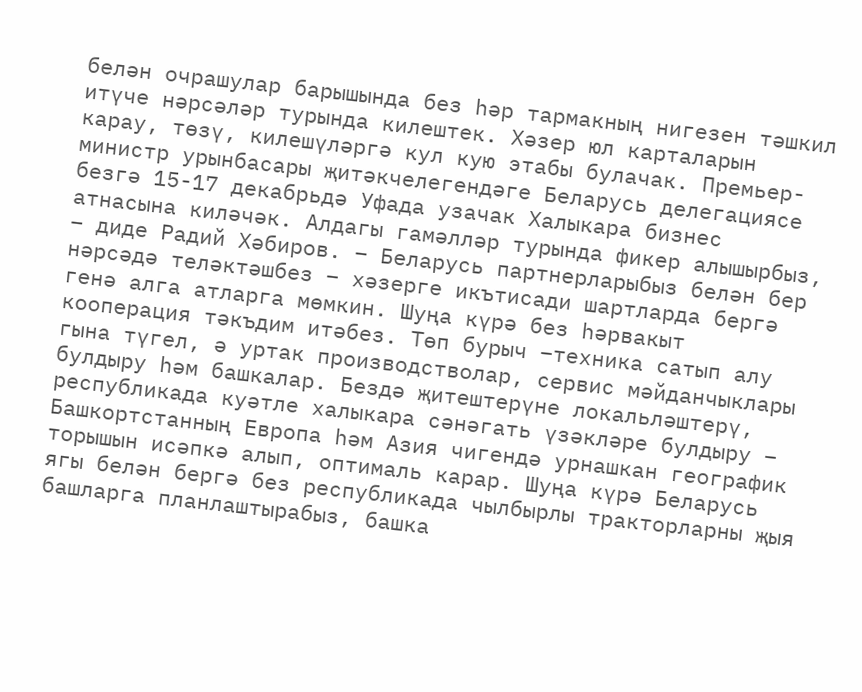белән очрашулар барышында без һәр тармакның нигезен тәшкил итүче нәрсәләр турында килештек. Хәзер юл карталарын карау, төзү, килешүләргә кул кую этабы булачак. Премьер-министр урынбасары җитәкчелегендәге Беларусь делегациясе безгә 15-17 декабрьдә Уфада узачак Халыкара бизнес атнасына киләчәк. Алдагы гамәлләр турында фикер алышырбыз, – диде Радий Хәбиров. – Беларусь партнерларыбыз белән бер нәрсәдә теләктәшбез – хәзерге икътисади шартларда бергә генә алга атларга мөмкин. Шуңа күрә без һәрвакыт кооперация тәкъдим итәбез. Төп бурыч –техника сатып алу гына түгел, ә уртак производстволар, сервис мәйданчыклары булдыру һәм башкалар. Бездә җитештерүне локальләштерү, республикада куәтле халыкара сәнәгать үзәкләре булдыру – Башкортстанның Европа һәм Азия чигендә урнашкан географик торышын исәпкә алып, оптималь карар. Шуңа күрә Беларусь ягы белән бергә без республикада чылбырлы тракторларны җыя башларга планлаштырабыз, башка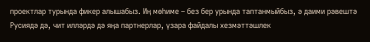проектлар турында фикер алышабыз. Иң мөһиме – без бер урында таптанмыйбыз, ә даими рәвештә Русиядә дә, чит илләрдә дә яңа партнерлар, үзара файдалы хезмәттәшлек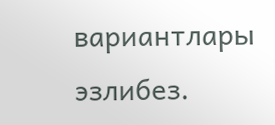вариантлары эзлибез.